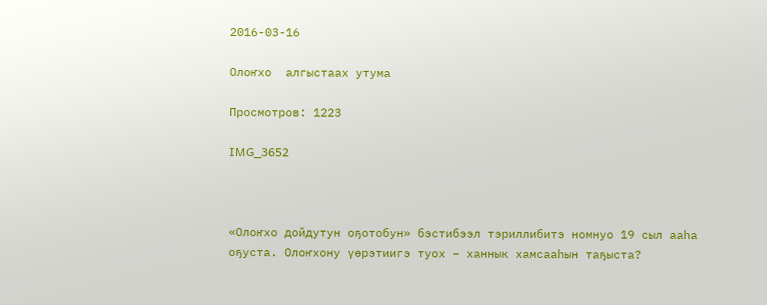2016-03-16

Олоҥхо  алгыстаах утума

Просмотров: 1223

IMG_3652



«Олоҥхо дойдутун оҕотобун» бэстибээл тэриллибитэ номнуо 19 сыл ааһа оҕуста. Олоҥхону үөрэтиигэ туох – ханнык хамсааһын таҕыста?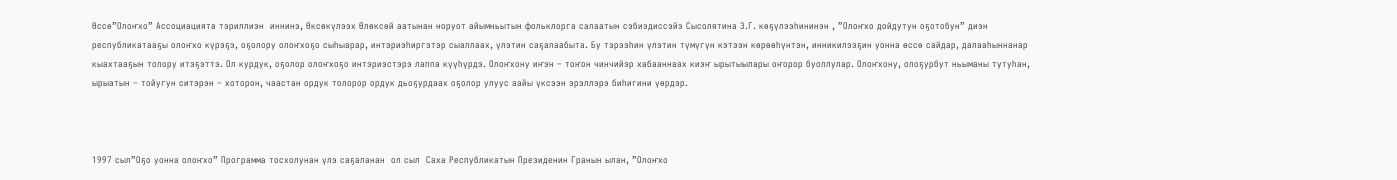Өссө”Олоҥхо” Ассоциацията тэриллиэн  иннинэ, Өксөкүлээх Өлөксөй аатынан норуот айымньытын фольклорга салаатын сэбиэдиссэйэ Сысолятина З.Г. көҕүлээһининэн , ”Олоҥхо дойдутун оҕотобун” диэн республикатааҕы олоҥхо күрэҕэ, оҕолору олоҥхоҕо сыһыарар, интэриэһиргэтэр сыаллаах, үлэтин саҕалаабыта. Бу тэрээһин үлэтин түмүгүн кэтээн көрөөһүнтэн, инникилээҕин уонна өссө сайдар, далааһыннанар кыахтааҕын толору итэҕэттэ. Ол курдук, оҕолор олоҥхоҕо интэриэстэрэ лаппа күүһүрдэ. Олоҥхону иҥэн – тоҥон чинчийэр хабааннаах киэҥ ырытыылары оҥорор буоллулар. Олоҥхону, олоҕурбут ньыманы тутуһан, ырыатын – тойугун ситэрэн – хоторон, чаастан ордук толорор ордук дьоҕурдаах оҕолор улуус аайы үксээн эрэллэрэ биһигини үөрдэр.



1997 сыл”Оҕо уонна олоҥхо” Программа тосхолунан үлэ саҕаланан  ол сыл  Саха Республикатын Президенин Гранын ылан, ”Олоҥхо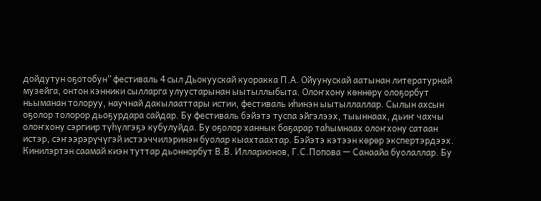дойдутун оҕотобун” фестиваль 4 сыл Дьокуускай куоракка П.А. Ойуунускай аатынан литературнай музейга, онтон кэнники сылларга улуустарынан ыытыллыбыта. Олоҥхону көннөрү олоҕорбут ньыманан толоруу, научнай дакылааттары истии, фестиваль иһинэн ыытыллаллар. Сылын ахсын оҕолор толорор дьоҕурдара сайдар. Бу фестиваль бэйэтэ туспа эйгэлээх, тыыннаах, дьиҥ чахчы олоҥхону сэргиир түһүлгэҕэ кубулуйда. Бу оҕолор ханнык баҕарар таһымнаах олоҥхону сатаан истэр, сэҥээрэрүчүгэй истээччилэринэн буолар кыахтаахтар. Бэйэтэ кэтээн көрөр экспертэрдээх. Кинилэртэн саамай киэн туттар дьоннорбут В.В. Илларионов, Г.С.Попова — Санаайа буолаллар. Бу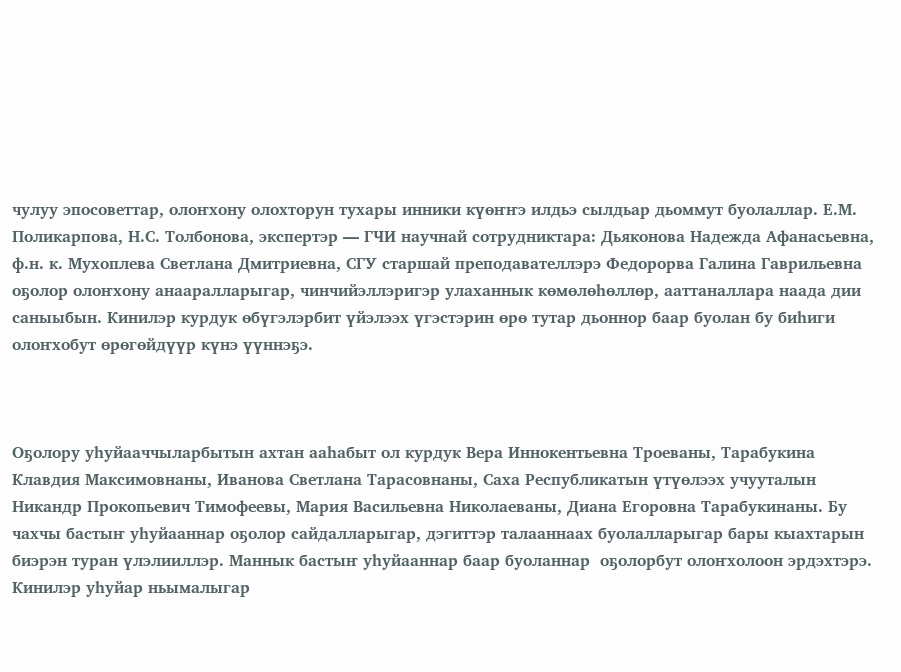чулуу эпосоветтар, олоҥхону олохторун тухары инники күөҥҥэ илдьэ сылдьар дьоммут буолаллар. Е.М. Поликарпова, Н.С. Толбонова, экспертэр — ГЧИ научнай сотрудниктара: Дьяконова Надежда Афанасьевна, ф.н. к. Мухоплева Светлана Дмитриевна, СГУ старшай преподавателлэрэ Федорорва Галина Гаврильевна оҕолор олоҥхону анааралларыгар, чинчийэллэригэр улаханнык көмөлөһөллөр, ааттаналлара наада дии саныыбын. Кинилэр курдук өбүгэлэрбит үйэлээх үгэстэрин өрө тутар дьоннор баар буолан бу биһиги олоҥхобут өрөгөйдүүр күнэ үүннэҕэ.



Оҕолору уһуйааччыларбытын ахтан ааһабыт ол курдук Вера Иннокентьевна Троеваны, Тарабукина Клавдия Максимовнаны, Иванова Светлана Тарасовнаны, Саха Республикатын үтүөлээх учууталын Никандр Прокопьевич Тимофеевы, Мария Васильевна Николаеваны, Диана Егоровна Тарабукинаны. Бу чахчы бастыҥ уһуйааннар оҕолор сайдалларыгар, дэгиттэр талааннаах буолалларыгар бары кыахтарын биэрэн туран үлэлииллэр. Маннык бастыҥ уһуйааннар баар буоланнар  оҕолорбут олоҥхолоон эрдэхтэрэ. Кинилэр уһуйар ньымалыгар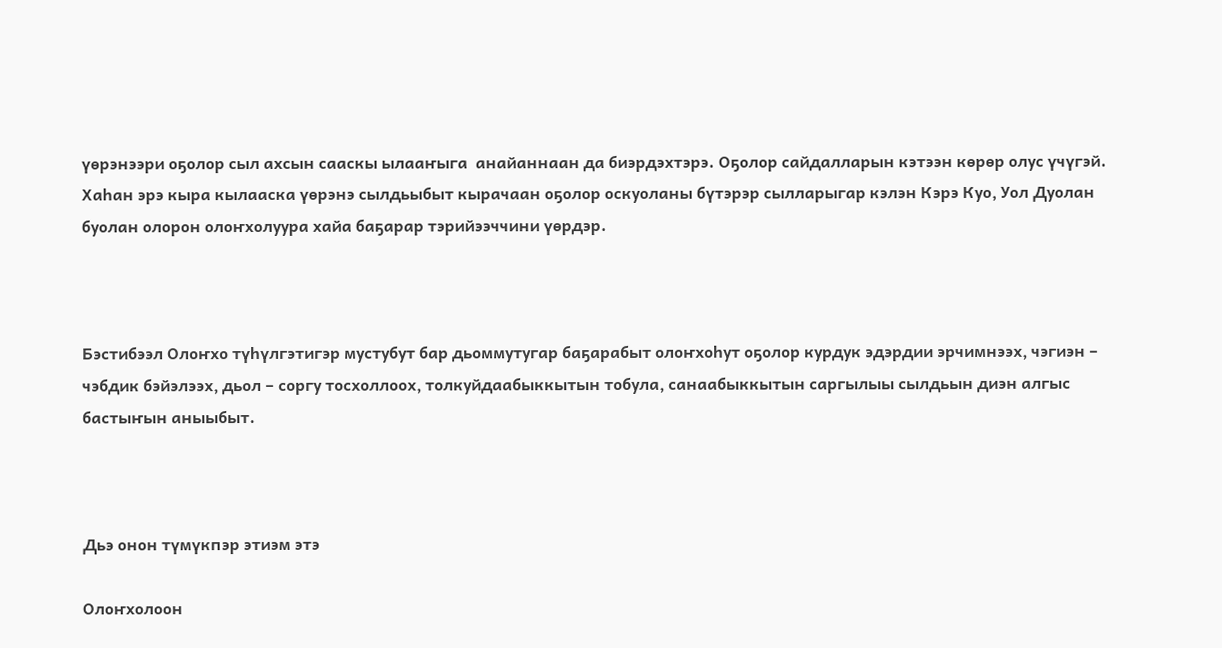үөрэнээри оҕолор сыл ахсын сааскы ылааҥыга  анайаннаан да биэрдэхтэрэ. Оҕолор сайдалларын кэтээн көрөр олус үчүгэй. Хаһан эрэ кыра кылааска үөрэнэ сылдьыбыт кырачаан оҕолор оскуоланы бүтэрэр сылларыгар кэлэн Кэрэ Куо, Уол Дуолан буолан олорон олоҥхолуура хайа баҕарар тэрийээччини үөрдэр.



Бэстибээл Олоҥхо түhүлгэтигэр мустубут бар дьоммутугар баҕарабыт олоҥхоhут оҕолор курдук эдэрдии эрчимнээх, чэгиэн – чэбдик бэйэлээх, дьол – соргу тосхоллоох, толкуйдаабыккытын тобула, санаабыккытын саргылыы сылдьын диэн алгыс бастыҥын аныыбыт.



Дьэ онон түмүкпэр этиэм этэ

Олоҥхолоон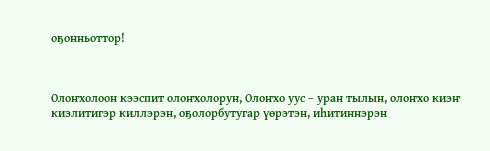оҕонньоттор!



Олоҥхолоон кээспит олоҥхолорун, Олоҥхо уус – уран тылын, олоҥхо киэҥ киэлитигэр киллэрэн, оҕолорбутугар үөрэтэн, иһитиннэрэн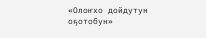«Олоҥхо дойдутун оҕотобун»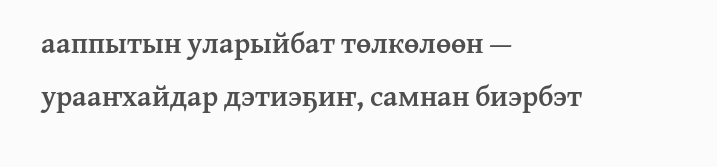ааппытын уларыйбат төлкөлөөн — урааҥхайдар дэтиэҕиҥ, самнан биэрбэт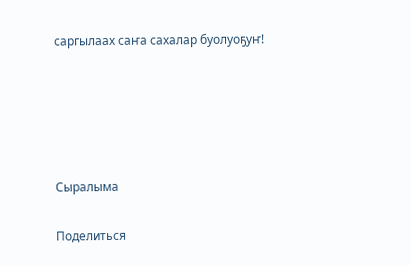саргылаах саҥа сахалар буолуоҕуҥ!





Сыралыма

Поделиться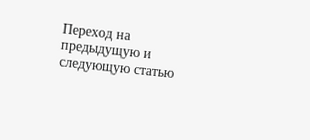Переход на предыдущую и следующую статью